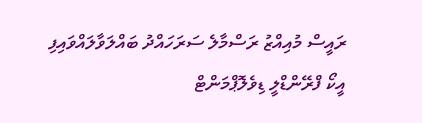ރައީސް މުއިއްޒު ރަސްމާލެ ސަރަހައްދު ބައްލަވާލައްވައިފި
އީކޯ ފްރޭންޑްލީ ޑިވެލޮޕްމަންޓް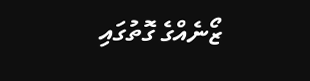ޒޯނެއްގެ ގޮތުގައި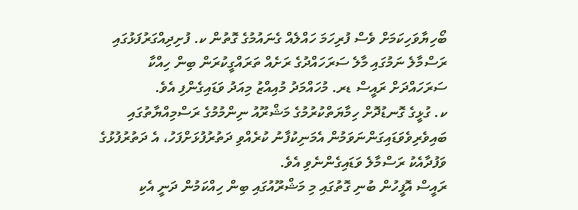ބޯހިޔާވަހިކަމަށް ވެސް ފުރިހަމަ ހައްލެއް ގެނައުމުގެ ގޮތުން ކ. ފުށިދިއްގަރުފަޅުގައި ރަސްމާލެ ނަމުގައި މާލެ ސަރަހައްދުގެ ރަށެއް ތަރައްގީކުރަން ބިން ހިއްކާ ސަރަހައްދަށް ރައީސް ޑރ. މުހައްމަދު މުއިއްޒު މިއަދު ވަޑައިގެންފި އެވެ.
ކ. ގުޅީގެ ގޮނޑުދޮށް ހިމާޔަތްކުރުމުގެ މަޝްރޫއު ނިންމުމުގެ ރަސްމިއްޔާތުގައި ބައިވެރިވެވަޑައިގަންނަވަމުން އެމަނިކުފާނު ކުރެއްވި ދަތުރުފުޅަށްފަހު، އެ ދަތުރުފުޅުގެ ވަފުދާއެކު ރަސްމާލެ ވަޑައިގެންނެވި އެވެ.
ރައީސް އޮފީހުން ބުނި ގޮތުގައި މި މަޝްރޫއުގައި ބިން ހިއްކަމުން ދަނީ އެކި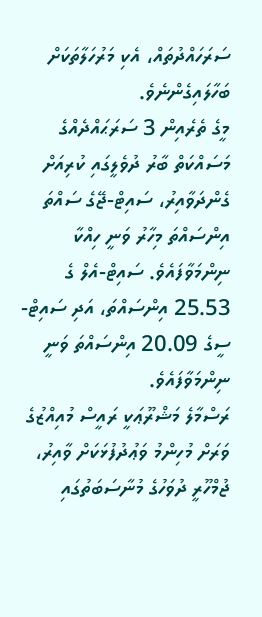ސަރަހައްދުތައް، އެކި މަރުހަލާތަކަށް ބަހާލައިގެންނެވެ.
މީގެ ތެރެއިން 3 ސަރަޙައްދެއްގެ މަސައްކަތް ބާރު ދުވެލީގައި ކުރިއަށް ގެންދަވާއިރު، ސައިޓް-ޖޭގެ ސައްތަ އިންސައްތަ މިހާރު ވަނީ ހިއްކާ ނިންމަވާފައެވެ. ސައިޓް-އެލް ގެ 25.53 އިންސައްތަ، އަދި ސައިޓް-ސީގެ 20.09 އިންސައްތަ ވަނީ ނިންމަވާފައެވެ.
ރަސްމާލެ މަޝްރޫޢަކީ ރައީސް މުއިއްޒުގެ ވަރަށް މުހިންމު ވަޢުދުފުޅަކަށް ވާއިރު، ޖުމްހޫރީ ދުވަހުގެ މުނާސަބަތުގައި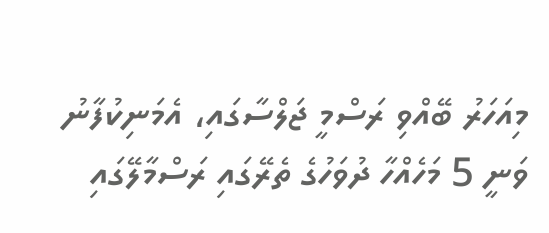މިއަހަރު ބޭއްވި ރަސްމީ ޖަލްސާގައި، އެމަނިކުފާނު ވަނީ 5 މަހެއްހާ ދުވަހުގެ ތެރޭގައި ރަސްމާލޭގައި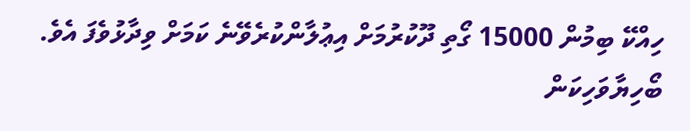ހިއްކޭ ބިމުން 15000 ގޯތި ދޫކުރުމަށް އިޢުލާންކުރެވޭނެ ކަމަށް ވިދާޅުވެފަ އެވެ.
ބޯހިޔާވަހިކަން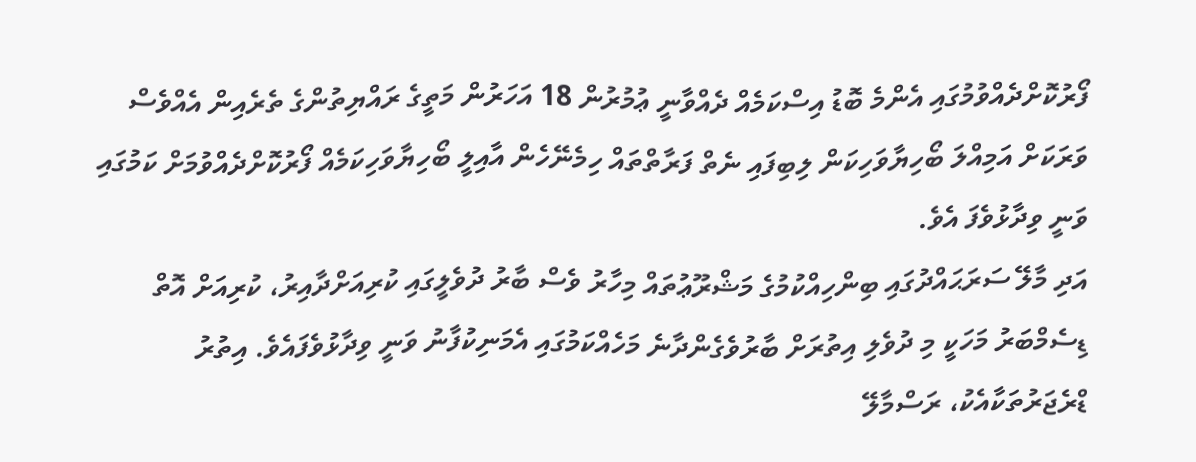ފޯރުކޮށްދެއްވުމުގައި އެންމެ ބޮޑު އިސްކަމެއް ދެއްވާނީ ޢުމުރުން 18 އަހަރުން މަތީގެ ރައްޔިތުންގެ ތެރެއިން އެއްވެސް ވަރަކަށް އަމިއްލަ ބޯހިޔާވަހިކަން ލިބިފައި ނެތް ފަރާތްތައް ހިމެނޭހެން އާއިލީ ބޯހިޔާވަހިކަމެއް ފޯރުކޮށްދެއްވުމަށް ކަމުގައި ވަނީ ވިދާޅުވެފަ އެވެ.
އަދި މާލޭ ސަރަޙައްދުގައި ބިންހިއްކުމުގެ މަޝްރޫޢުތައް މިހާރު ވެސް ބާރު ދުވެލީގައި ކުރިއަށްދާއިރު، ކުރިއަށް އޮތް ޑިސެމްބަރު މަހަކީ މި ދުވެލި އިތުރަށް ބާރުވެގެންދާނެ މަހެއްކަމުގައި އެމަނިކުފާނު ވަނީ ވިދާޅުވެފައެވެ. އިތުރު ޑްރެޖަރުތަކާއެކު، ރަސްމާލޭ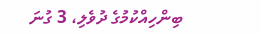ބިންހިއްކުމުގެ ދުވެލި، 3 ގުނަ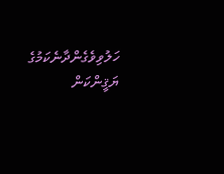ހަލުވިވެގެންދާނެކަމުގެ ޔަޤީންކަން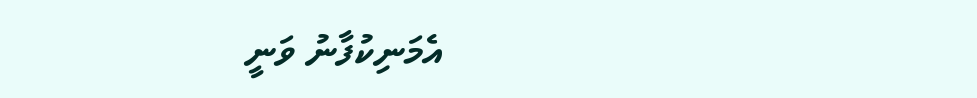އެމަނިކުފާނު ވަނީ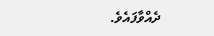ދެއްވާފައެވެ.